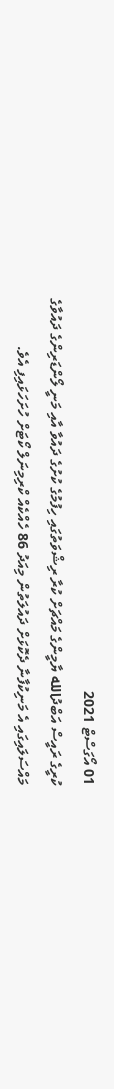01 އޯގަސްޓް 2021
ކުރީގެ ރައީސް އަބްދުالله ޔާމީންގެ މައްޗަށް ކުރާ ރިޝްވަތުގައި ހިފުމުގެ ކުށުގެ ދައުވާ އާއި މަނީ ލޯންޑަރިންގެ ދައުވާގެ މައްސަލައިގައި އެ މަނިކުފާނާ ދެކޮޅަށް ދައުލަތުން މިއަދު 86 ހެއްކެއް ކްރިމިނަލް ކޯޓަށް ހުށަހަޅައިފި އެވެ.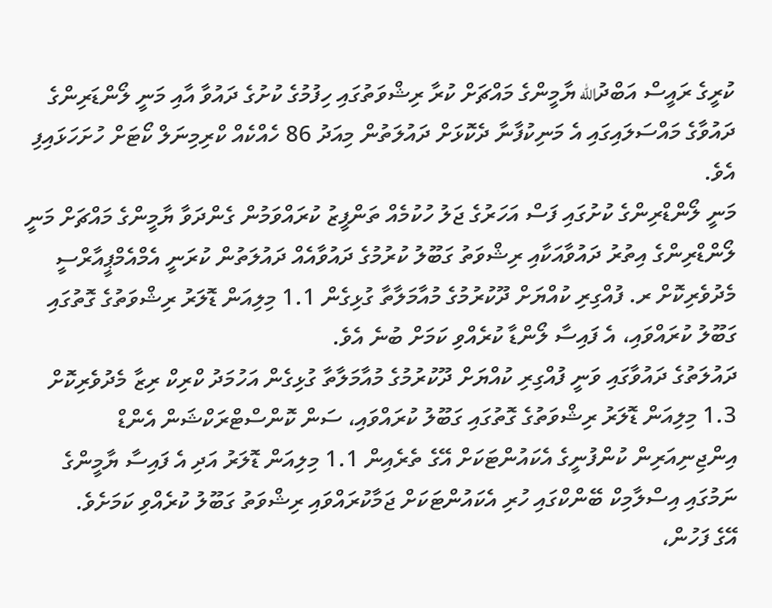ކުރީގެ ރައީސް އަބްދުالله ޔާމީންގެ މައްޗަށް ކުރާ ރިޝްވަތުގައި ހިފުމުގެ ކުށުގެ ދައުވާ އާއި މަނީ ލޯންޑަރިންގެ ދައުވާގެ މައްސަލައިގައި އެ މަނިކުފާނާ ދެކޮޅަށް ދައުލަތުން މިއަދު 86 ހެއްކެއް ކްރިމިނަލް ކޯޓަށް ހުށަހަޅައިފި އެވެ.
މަނީ ލޯންޑްރިންގެ ކުށުގައި ފަސް އަހަރުގެ ޖަލު ހުކުމެއް ތަންފީޒު ކުރައްވަމުން ގެންދަވާ ޔާމީންގެ މައްޗަށް މަނީ ލޯންޑްރިންގެ އިތުރު ދައުވާއަކާއި ރިޝްވަތު ގަބޫލު ކުރުމުގެ ދައުވާއެއް ދައުލަތުން ކުރަނީ އެމްއެމްޕީއާރްސީ މެދުވެރިކޮށް ރ. ފުއްގިރި ކުއްޔަށް ދޫކުރުމުގެ މުއާމަލާތާ ގުޅިގެން 1.1 މިލިއަން ޑޮލަރު ރިޝްވަތުގެ ގޮތުގައި ގަބޫލު ކުރައްވައި، އެ ފައިސާ ލޯންޑާ ކުރެއްވި ކަމަށް ބުނެ އެވެ.
ދައުލަތުގެ ދައުވާގައި ވަނީ ފުއްގިރި ކުއްޔަށް ދޫކުރުމުގެ މުއާމަލާތާ ގުޅިގެން އަހުމަދު ކްރިކް ރިޒާ މެދުވެރިކޮށް 1.3 މިލިއަން ޑޮލަރު ރިޝްވަތުގެ ގޮތުގައި ގަބޫލު ކުރައްވައި، ސަން ކޮންސްޓްރަކްޝަން އެންޑް އިންޖިނިއަރިން ކުންފުނީގެ އެކައުންޓަކަށް އޭގެ ތެރެއިން 1.1 މިލިއަން ޑޮލަރު އަދި އެ ފައިސާ ޔާމީންގެ ނަމުގައި އިސްލާމިކް ބޭންކްގައި ހުރި އެކައުންޓަކަށް ޖަމާކުރައްވައި ރިޝްވަތު ގަބޫލު ކުރެއްވި ކަމަށެވެ.
އޭގެ ފަހުން،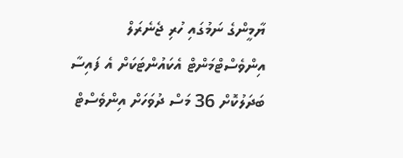ޔާމީންގެ ނަމުގައި ހުރި ޖެނެރަލް އިންވެސްޓްމަންޓް އެކައުންޓަކަށް އެ ފައިސާ ބަދަލުކޮށް 36 މަސް ދުވަހަށް އިންވެސްޓް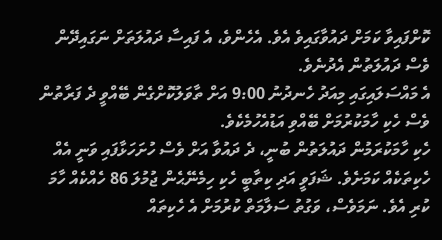ކޮށްފައިވާ ކަމަށް ދައުވާގައިވެ އެވެ. އެހެންވެ، އެ ފައިސާ ދައުލަތަށް ނަގައިދޭން ވެސް ދައުލަތުން އެދުނެވެ.
އެ މައްސަލައިގައި މިއަދު ހެނދުނު 9:00 އަށް ތާވަލުކޮށްގެން ބޭއްވީ ދެ ފަރާތުން ވެސް ހެކި ހާމަކުރުމަށް ބޭއްވި އަޑުއެހުމެކެވެ.
ހެކި ހާމަކުރަމުން ދައުލަތުން ބުނީ، ދެ ދައުވާ އަށް ވެސް ހުށަހަޅާފައި ވަނީ އެއް ހެކިތަކެއް ކަމަށެވެ. ޝަފަވީ އަދި ކިތާބީ ހެކި ހިމެނޭޙެން ޖުމުލަ 86 ހެއްކެއް ހާމަ ކުރި އެވެ. ނަމަވެސް، ވަގުތު ސަލާމަތް ކުރުމަށް އެ ހެކިތައް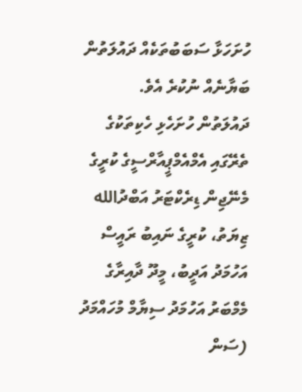ހުށަހަޅާ ސަބަބުތަކެއް ދައުލަތުން ބަޔާނެއް ނުކުރެ އެވެ.
ދައުލަތުން ހުށަހެޅި ހެކިތަކުގެ ތެރޭގައި އެމްއެމްޕީއާރްސީގެ ކުރީގެ މެނޭޖިން ޑިރެކްޓަރު އަބްދުالله ޒިޔަތު، ކުރީގެ ނައިބު ރައީސް އަހުމަދު އަދީބު، މީދޫ ދާއިރާގެ މެމްބަރު އަހުމަދު ސިޔާމް މުހައްމަދު (ސަން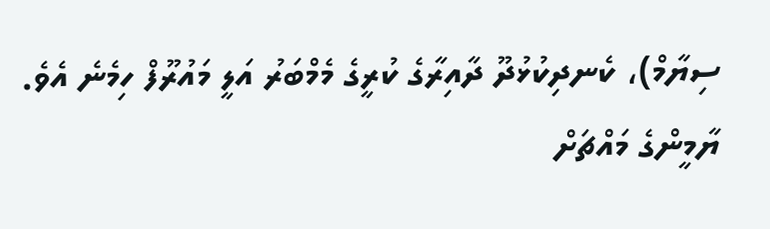ސިޔާމް)، ކެނދިކުޅުދޫ ދާއިރާގެ ކުރީގެ މެމްބަރު އަލީ މައުރޫފް ހިމެނެ އެވެ.
ޔާމީންގެ މައްޗަށް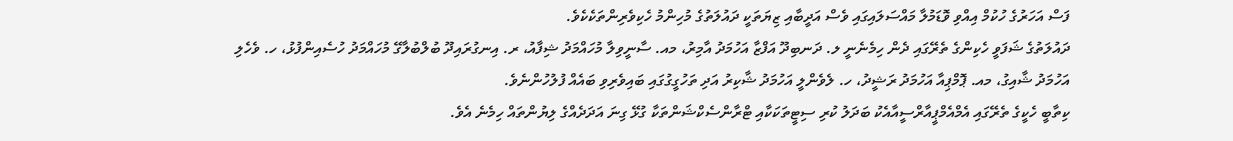ފަސް އަހަރުގެ ހުކުމް އިއްވި ވޮޑަމުލާ މައްސަލައިގައި ވެސް އަދީބާއި ޒިޔަތަކީ ދައުލަތުގެ މުހިންމު ހެކިވެރިންތަކެކެވެ.
ދައުލަތުގެ ޝަފަވީ ހެކިންގެ ތެރޭގައި ދެން ހިމެނެނީ ލ. ދަނބިދޫ އަފްޒާ އަހުމަދު އާމިރު، މއ. ސާނީވިލާ މުހައްމަދު ޝިފާއު، ރ. އިނގުރައިދޫ ބުލްބުލާގޭ މުހައްމަދު ހުސެއިންފުޅު، ހ. ވެހެލި އަހުމަދު ޝާއިގު، މއ. ޕޮމްޕިއާ އަހުމަދު ރަޝީދު، ހ. ލެވެންލީ އަހުމަދު ޝާކިރު އަދި ތަހުގީގުގައި ބައިވެރިވި ބައެއް ފުލުހުންނެވެ.
ކިތާބީ ހެކީގެ ތެރޭގައި އެމްއެމްޕީއާރްސީއާއެކު ބަދަލު ކުރި ސިޓީތަކަކާއި ޓްރާންސެކްޝަންތަކާ ގުޅޭ ގިނަ އަދަދެއްގެ ލިޔުންތައް ހިމެނެ އެވެ.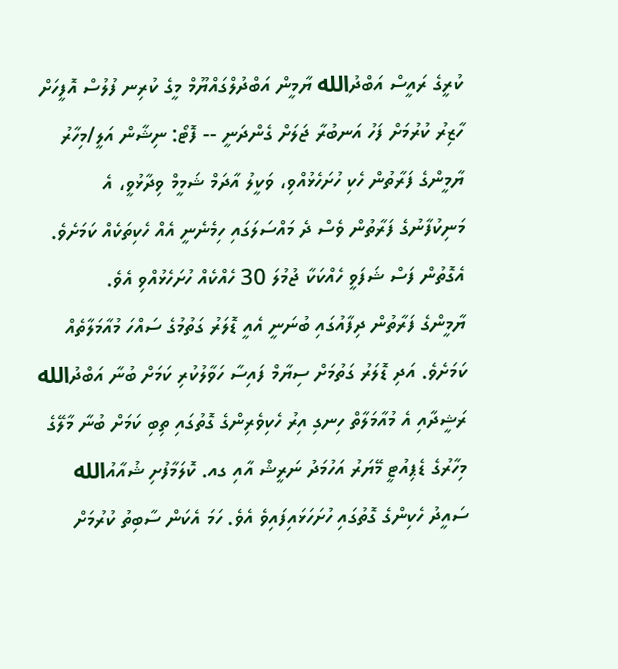ކުރީގެ ރައީސް އަބްދުالله ޔާމީން އަބްދުލްގައްޔޫމް މީގެ ކުރިނ ފުލުސް އޮފީހަށް ހާޒިރު ކުރުމަށް ފަހު އަނބުރާ ޖަލަށް ގެންދަނީ -- ފޮޓޯ: ނިޝާން އަލީ/މިހާރު
ޔާމީންގެ ފަރާތުން ހެކި ހުށަހެޅުއްވި، ވަކީލު އާދަމް ޝަމީމް ވިދާޅުވީ، އެ މަނިކުފާނުގެ ފަރާތުން ވެސް ދެ މައްސަލަގައި ހިމެނެނީ އެއް ހެކިތަކެއް ކަމަށެވެ. އެގޮތުން ފަސް ޝަފަވީ ހެއްކަކާ ޖުމުލަ 30 ހެއްކެއް ހުށަހެޅުއްވި އެވެ.
ޔާމީންގެ ފަރާތުން ދިފާއުގައި ބުނަނީ އެއީ ޑޮލަރު ގަތުމުގެ ސައްހަ މުއާމަލާތެއް ކަމަށެވެ. އަދި ޑޮލަރު ގަތުމަށް ސިޔާމް ފައިސާ ހަވާލުކުރި ކަމަށް ބުނާ އަބްދުالله ރަޝީދާއި އެ މުއާމަލާތް ހިނގި އިރު ހެކިވެރިންގެ ގޮތުގައި ތިބި ކަމަށް ބުނާ މާލޭގެ މިހާރުގެ ޑެޕިއުޓީ މޭޔަރު އަހުމަދު ނަރީޝް އާއި ގއ. ކޮލަމާފުށި ޝުއާއުالله ސައީދު ހެކިންގެ ގޮތުގައި ހުށަހަޅައިފައިވެ އެވެ. ހަމަ އެކަން ސާބިތު ކުރުމަށް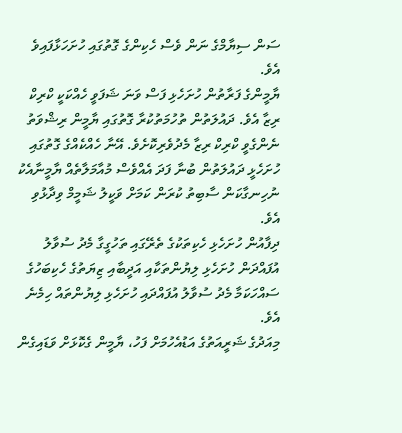ސަން ސިޔާމްގެ ނަން ވެސް ހެކިންގެ ގޮތުގައި ހުށަހަޅާފައިވެ އެވެ.
ޔާމީންގެ ފަރާތުން ހުށަހެޅި ފަސް ވަނަ ޝަފަވީ ހެއްކަކީ ކްރިކް ރިޒާ އެވެ. ދައުލަތުން ތުހުމަތުކުރާ ގޮތުގައި ޔާމީން ރިޝްވަތު ނެންގެވީ ކްރިކް ރިޒާ މެދުވެރިކޮށެވެ. އޭނާ ހެއްކެއްގެ ގޮތުގައި ހުށަހެޅީ ދައުލަތުން ބުނާ ފަދަ އެއްވެސް މުއާމަލާތެއް ޔާމީނާއެކު ނުހިނގާކަން ސާބިތު ކުރަން ކަމަށް ވަކީލު ޝަމީމް ވިދާޅުވި އެވެ.
ދިފާއުން ހުށަހެޅި ހެކިތަކުގެ ތެރޭގައި ތަހުގީގާ މެދު ސުވާލު އުފައްދަން ހުށަހެޅި ލިޔުންތަކާއި އަދީބާއި ޒިޔަތުގެ ހެކިބަހުގެ ސައްހަކަމާ މެދު ސުވާލު އުފައްދައި ހުށަހެޅި ލިޔުންތައް ހިމެނެ އެވެ.
މިއަދުގެ ޝަރީއަތުގެ އަޑުއެހުމަށް ފަހު، ޔާމީން ގެކޮޅަށް ވަޑައިގެން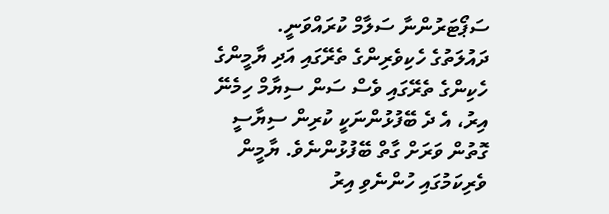ސަޕޯޓަރުންނާ ސަލާމް ކުރައްވަނީ.
ދައުލަތުގެ ހެކިވެރިންގެ ތެރޭގައި އަދި ޔާމީންގެ ހެކިންގެ ތެރޭގައި ވެސް ސަން ސިޔާމް ހިމެނޭ އިރު، އެ ދެ ބޭފުޅުންނަކީ ކުރިން ސިޔާސީ ގޮތުން ވަރަށް ގާތް ބޭފުޅުންނެވެ. ޔާމީން ވެރިކަމުގައި ހުންނެވި އިރު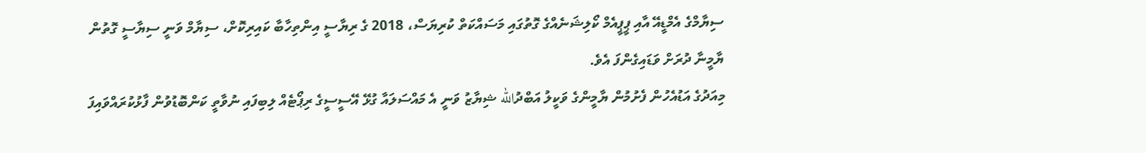ސިޔާމްގެ އެމްޑީއޭ އާއި ޕީޕީއެމް ކޯލިޝަނެއްގެ ގޮތުގައި މަސައްކަތް ކުރިޔަސް، 2018 ގެ ރިޔާސީ އިންތިހާބާ ކައިރިކޮށް، ސިޔާމް ވަނީ ސިޔާސީ ގޮތުން ޔާމީނާ ދުރަށް ވަޑައިގެންފަ އެވެ.
މިއަދުގެ އަޑުއެހުން ފެށުމުން ޔާމީންގެ ވަކީލު އަބްދުالله ޝިޔާޒު ވަނީ އެ މައްސަލައާ ގުޅޭ އޭސީސީގެ ރިޕޯޓެއް ލިބިފައި ނުވާތީ ކަންބޮޑުވުން ފާޅުކުރައްވައިފަ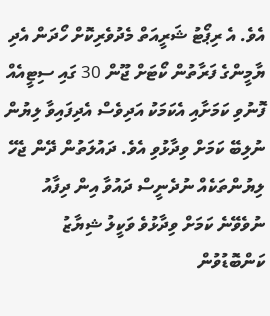އެވެ. އެ ރިޕޯޓު ޝަރީއަތް މެދުވެރިކޮށް ހޯދަން އެދި ޔާމީންގެ ފަރާތުން ކޯޓަށް ޖޫން 30 ގައި ސިޓީއެއް ފޮނުވި ކަމަށާއި އެކަމަކު އަދިވެސް އެދިފައިވާ ލިޔުން ނުލިބޭ ކަމަށް ވިދާޅުވި އެވެ. ދައުލަތުން ދޭން ޖެހޭ ލިޔުންތަކެއް ނުދެނީސް ދައުވާ އިން ދިފާއު ނުވެވޭނެ ކަމަށް ވިދާޅުވެ ވަކީލު ޝިޔާޒު ކަންބޮޑުވުން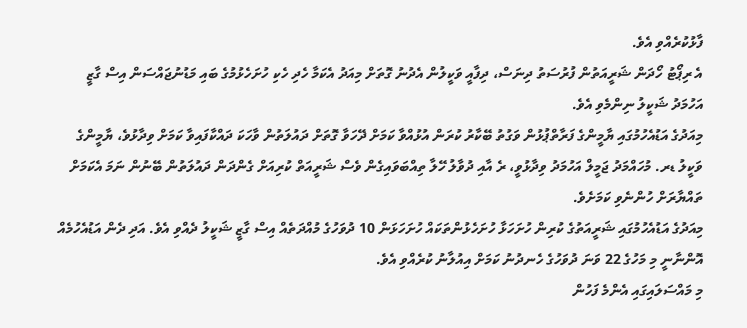ފާޅުކުރެއްވި އެވެ.
އެ ރިޕޯޓު ހޯދަން ޝަރީއަތުން ފުރުސަތު ދިނަސް، ދިފާއީ ވަކީލުން އެދުނު ގޮތަށް މިއަދު އެކަމާ ހެދި ހެކި ހުށަހެޅުމުގެ ބައި މަޑުނުޖައްސަން އިސް ގާޒީ އަހުމަދު ޝަކީލު ނިންމެވި އެވެ.
މިއަދުގެ އަޑުއެހުމުގައި ޔާމީންގެ ފަރާތްޕުޅުން ވަގުތު ބޭކާރު ކުރަން އުޅުއްވާ ކަމަށް ދޭހަވާ ގޮތަށް ދައުލަތުން ވާހަކަ ދައްކާފައިވާ ކަމަށް ވިދާޅުވެ، ޔާމީންގެ ވަކީލު ޑރ. މުހައްމަދު ޖަމީލް އަހުމަދު ވިދާޅުވީ، ރެ އާއި ދުވާލު ހޭލާ ތިއްބަވައިގެން ވެސް ޝަރީއަތް ކުރިއަށް ގެންދަން ދައުލަތުން ބޭނުން ނަމަ އެކަމަށް ތައްޔާރަށް ހުންނެވި ކަމަށެވެ.
މިއަދުގެ އަޑުއެހުމުގައި ޝަރީއަތުގެ ކުރިން ހުށަހަޅާ ހުށަހެޅުންތަކައް ހުށަހަޅަން 10 ދުވަހުގެ މުއްދަތެއް އިސް ގާޒީ ޝަކީލު ދެއްވި އެވެ. އަދި ދެން އަޑުއެހުމެއް އޮންނާނީ މި މަހުގެ 22 ވަނަ ދުވަހުގެ ހެނދުނު ކަމަށް އިއުލާނު ކުރެއްވި އެވެ.
މި މައްސަލައިގައި އެންމެ ފަހުން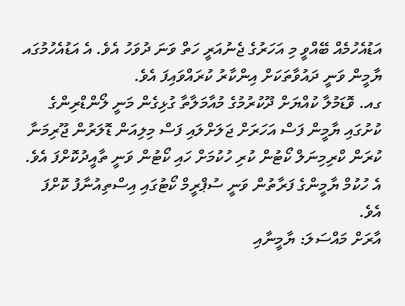އަޑުއެހުމެއް ބޭއްވީ މި އަހަރުގެ ޖެނުއަރީ ހަތް ވަނަ ދުވަހު އެވެ. އެ އަޑުއެހުމުގައ ޔާމީން ވަނީ ދައުވާތަކަށް އިންކާރު ކުރައްވައިފަ އެވެ.
ގއ. ވޮޑަމުލާ ކުއްޔަށް ދޫކުރުމުގެ މުއާމަލާތާ ގުޅިގެން މަނީ ލޯންޑްރިންގެ ކުށުގައި ޔާމީން ފަސް އަހަރަށް ޖަލަށްލައި ފަސް މިލިއަން ޑޮލަރުން ޖޫރިމަނާ ކުރަން ކްރިމިނަލް ކޯޓުން ކުރި ހުކުމަށް ހައި ކޯޓުން ވަނީ ތާއީދުކޮށްފަ އެވެ. އެ ހުކުމް ޔާމީންގެ ފަރާތުން ވަނީ ސުޕްރީމް ކޯޓުގައި އިސްތިއުނާފު ކޮށްފަ އެވެ.
އާރަށް މައްސަލަ: ޔާމީނާއި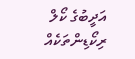އަދީބުގެ ކޯލް ރިކޯޑިންތަކެއް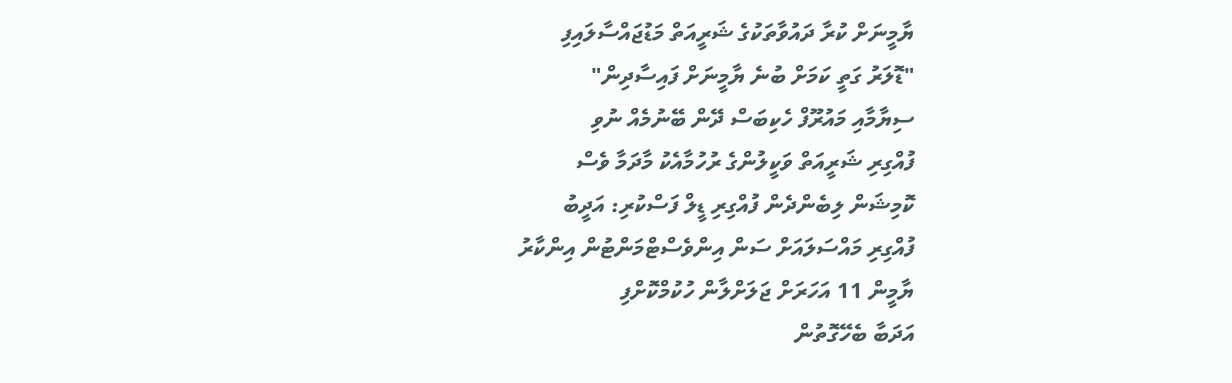ޔާމީނަށް ކުރާ ދައުވާތަކުގެ ޝަރީއަތް މަޑުޖައްސާލައިފި
"ޑޮލަރު ގަތީ ކަމަށް ބުނެ ޔާމީނަށް ފައިސާދިން"
ސިޔާމާއި މައުރޫފް ހެކިބަސް ދޭން ބޭނުމެއް ނުވި
ފުއްގިރި ޝަރީއަތް ވަކީލުންގެ ރުހުމާއެކު މާދަމާ ވެސް
ކޮމިޝަން ލިބެންދެން ފުއްގިރި ޑީލް ފަސްކުރި: އަދީބު
ފުއްގިރި މައްސަލައަށް ސަން އިންވެސްޓްމަންޓުން އިންކާރު
ޔާމީން 11 އަހަރަށް ޖަލަށްލާން ހުކުމްކޮށްފި
އަދަބާ ބެހޭގޮތުން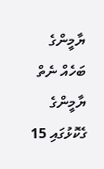ޔާމީންގެ ބަހެއް ނެތް
ޔާމީންގެ ގެކޮޅުގައި 15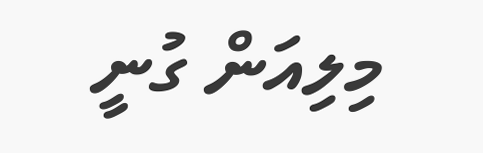މިލިއަން ގުނީ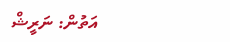އަތުން: ނަރީޝް